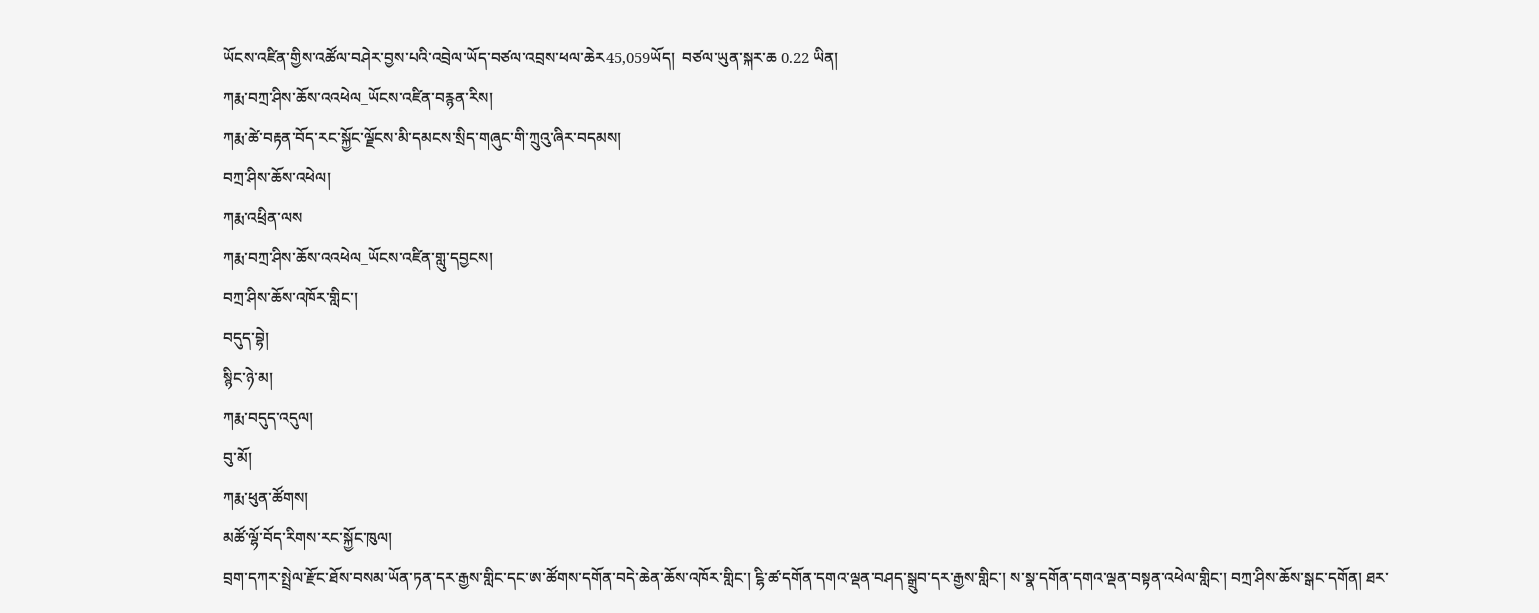ཡོངས་འཛིན་གྱིས་འཚོལ་བཤེར་བྱས་པའི་འབྲེལ་ཡོད་བཙལ་འབྲས་ཕལ་ཆེར45,059ཡོད།  བཙལ་ཡུན་སྐར་ཆ 0.22 ཡིན།
ཀརྨ་བཀྲ་ཤིས་ཆོས་འའཕེལ_ཡོངས་འཛིན་བརྙན་རིས།
ཀརྨ་ཚེ་བརྟན་བོད་རང་སྐྱོང་ལྗོངས་མི་དམངས་སྲིད་གཞུང་གི་ཀྲུའུ་ཞིར་བདམས།
བཀྲ་ཤིས་ཆོས་འཕེལ།
ཀརྨ་འཕྲིན་ལས
ཀརྨ་བཀྲ་ཤིས་ཆོས་འའཕེལ_ཡོངས་འཛིན་གླུ་དབྱངས།
བཀྲ་ཤིས་ཆོས་འཁོར་གླིང་།
བདུད་བྷེ།
སྙིང་ཉེ་མ།
ཀརྨ་བདུད་འདུལ།
བུ་མོ།
ཀརྨ་ཕུན་ཚོགས།
མཚོ་ལྷོ་བོད་རིགས་རང་སྐྱོང་ཁུལ།
བྲག་དཀར་སྤྲེལ་རྫོང་ཐོས་བསམ་ཡོན་ཏན་དར་རྒྱས་གླིང་དང་ཨ་ཚོགས་དགོན་བདེ་ཆེན་ཆོས་འཁོར་གླིང་། ངྷི་ཚ་དགོན་དགའ་ལྡན་བཤད་སྒྲུབ་དར་རྒྱས་གླིང་། ས་སྣ་དགོན་དགའ་ལྡན་བསྟན་འཕེལ་གླིང་། བཀྲ་ཤིས་ཆོས་སྒང་དགོན། ཐར་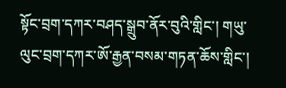སྟོང་བྲག་དཀར་བཤད་སྒྲུབ་ནོར་བུའི་གླིང་། གཡུ་ལུང་བྲག་དཀར་ཨོ་རྒྱན་བསམ་གཏན་ཆོས་གླིང་།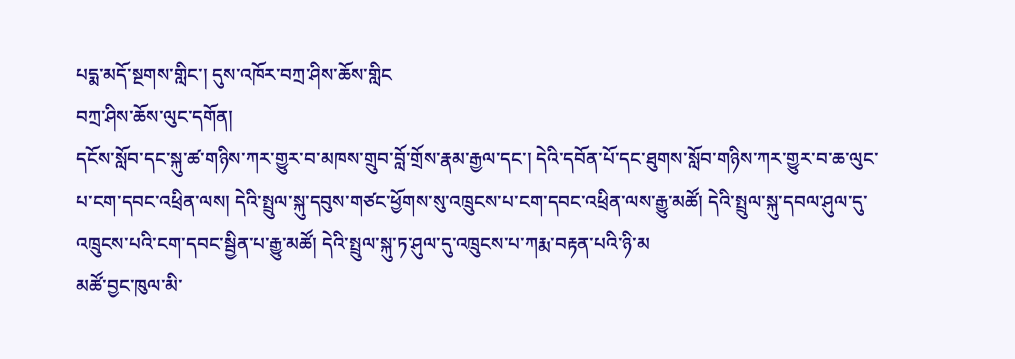པདྨ་མདོ་སྔགས་གླིང་། དུས་འཁོར་བཀྲ་ཤིས་ཆོས་གླིང
བཀྲ་ཤིས་ཆོས་ལུང་དགོན།
དངོས་སློབ་དང་སྐུ་ཚ་གཉིས་ཀར་གྱུར་བ་མཁས་གྲུབ་བློ་གྲོས་རྣམ་རྒྱལ་དང་། དེའི་དབོན་པོ་དང་ཐུགས་སློབ་གཉིས་ཀར་གྱུར་བ་ཆ་ལུང་པ་ངག་དབང་འཕྲིན་ལས། དེའི་སྤྲུལ་སྐུ་དབུས་གཙང་ཕྱོགས་སུ་འཁྲུངས་པ་ངག་དབང་འཕྲིན་ལས་རྒྱུ་མཚོ། དེའི་སྤྲུལ་སྐུ་དབལ་ཤུལ་དུ་འཁྲུངས་པའི་ངག་དབང་སྦྱིན་པ་རྒྱུ་མཚོ། དེའི་སྤྲུལ་སྐུ་ཏ་ཤུལ་དུ་འཁྲུངས་པ་ཀརྨ་བརྟན་པའི་ཉི་མ
མཚོ་བྱང་ཁུལ་མི་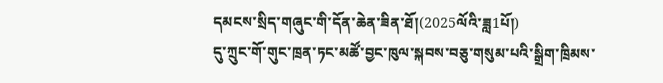དམངས་སྲིད་གཞུང་གི་དོན་ཆེན་ཟིན་ཐོ།(2025ལོའི་ཟླ1པོ།)
དུ་ཀྲུང་གོ་གུང་ཁྲན་ཏང་མཚོ་བྱང་ཁུལ་སྐབས་བཅུ་གསུམ་པའི་སྒྲིག་ཁྲིམས་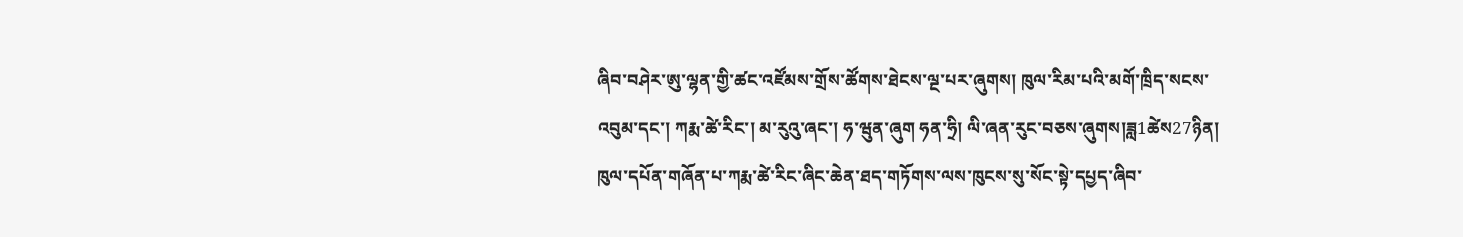ཞིབ་བཤེར་ཨུ་ལྷན་གྱི་ཚང་འཛོམས་གྲོས་ཚོགས་ཐེངས་ལྔ་པར་ཞུགས། ཁུལ་རིམ་པའི་མགོ་ཁྲིད་སངས་འབུམ་དང་། ཀརྨ་ཚེ་རིང་། མ་རུའུ་ཞང་། ཧ་ཝུན་ཞུག ཧན་ཧྲི། ལི་ཞན་རུང་བཅས་ཞུགས།ཟླ1ཚེས27ཉིན། ཁུལ་དཔོན་གཞོན་པ་ཀརྨ་ཚེ་རིང་ཞིང་ཆེན་ཐད་གཏོགས་ལས་ཁུངས་སུ་སོང་སྟེ་དཔྱད་ཞིབ་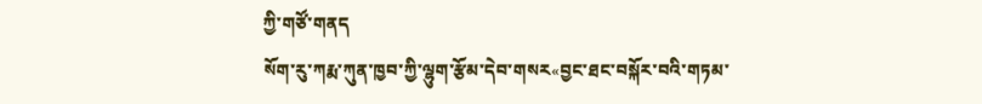ཀྱི་གཙོ་གནད
སོག་རུ་ཀརྨ་ཀུན་ཁྱབ་ཀྱི་ལྷུག་རྩོམ་དེབ་གསར«བྱང་ཐང་བསྐོར་བའི་གཏམ་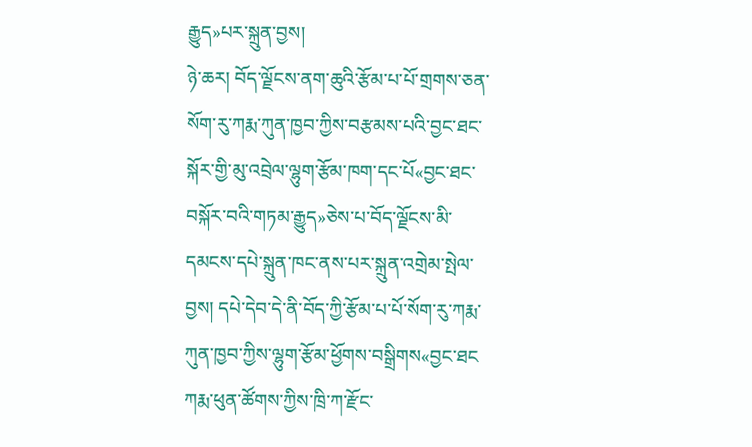རྒྱུད»པར་སྐྲུན་བྱས།
ཉེ་ཆར། བོད་ལྗོངས་ནག་ཆུའི་རྩོམ་པ་པོ་གྲགས་ཅན་སོག་རུ་ཀརྨ་ཀུན་ཁྱབ་ཀྱིས་བརྩམས་པའི་བྱང་ཐང་སྐོར་གྱི་མུ་འབྲེལ་ལྷུག་རྩོམ་ཁག་དང་པོ«བྱང་ཐང་བསྐོར་བའི་གཏམ་རྒྱུད»ཅེས་པ་བོད་ལྗོངས་མི་དམངས་དཔེ་སྐྲུན་ཁང་ནས་པར་སྐྲུན་འགྲེམ་སྤེལ་བྱས། དཔེ་དེབ་དེ་ནི་བོད་ཀྱི་རྩོམ་པ་པོ་སོག་རུ་ཀརྨ་ཀུན་ཁྱབ་ཀྱིས་ལྷུག་རྩོམ་ཕྱོགས་བསྒྲིགས«བྱང་ཐང
ཀརྨ་ཕུན་ཚོགས་ཀྱིས་ཁྲི་ཀ་རྫོང་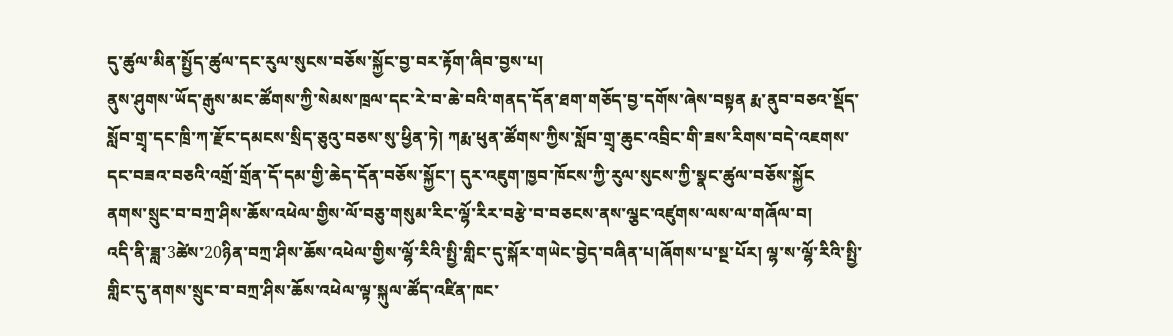དུ་ཚུལ་མིན་སྤྱོད་ཚུལ་དང་རུལ་སུངས་བཅོས་སྐྱོང་བྱ་བར་རྟོག་ཞིབ་བྱས་པ།
ནུས་ཤུགས་ཡོད་རྒུས་མང་ཚོགས་ཀྱི་སེམས་ཁྲལ་དང་རེ་བ་ཆེ་བའི་གནད་དོན་ཐག་གཅོད་བྱ་དགོས་ཞེས་བསྟན རྨ་ནུབ་བཅའ་སྡོད་སློབ་གྲྭ་དང་ཁྲི་ཀ་རྫོང་དམངས་སྲིད་ཅུའུ་བཅས་སུ་ཕྱིན་ཏེ། ཀརྨ་ཕུན་ཚོགས་ཀྱིས་སློབ་གྲྭ་ཆུང་འབྲིང་གི་ཟས་རིགས་བདེ་འཇགས་དང་བཟའ་བཅའི་འགྲོ་གྲོན་དོ་དམ་གྱི་ཆེད་དོན་བཅོས་སྐྱོང་། དུར་འཇུག་ཁྱབ་ཁོངས་ཀྱི་རུལ་སུངས་ཀྱི་སྣང་ཚུལ་བཅོས་སྐྱོང
ནགས་སྲུང་བ་བཀྲ་ཤིས་ཆོས་འཕེལ་གྱིས་ལོ་བཅུ་གསུམ་རིང་ལྷོ་རིར་བརྩེ་བ་བཅངས་ནས་ལྕང་འཛུགས་ལས་ལ་གཞོལ་བ།
འདི་ནི་ཟླ་3ཚེས་20ཉིན་བཀྲ་ཤིས་ཆོས་འཕེལ་གྱིས་ལྷོ་རིའི་སྤྱི་གླིང་དུ་སྐོར་གཡེང་བྱེད་བཞིན་པ།ཞོགས་པ་སྔ་པོར། ལྷ་ས་ལྷོ་རིའི་སྤྱི་གླིང་དུ་ནགས་སྲུང་བ་བཀྲ་ཤིས་ཆོས་འཕེལ་ལྟ་སྐུལ་ཚོད་འཛིན་ཁང་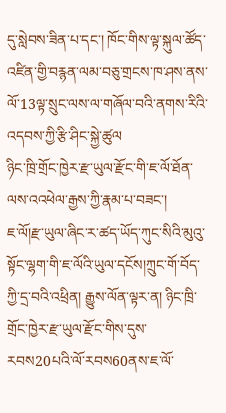དུ་སླེབས་ཟིན་པ་དང་། ཁོང་གིས་ལྟ་སྐུལ་ཚོད་འཛིན་གྱི་བརྙན་ལམ་བཅུ་གྲངས་ཁ་ཤས་ནས་ལོ་13ལྟ་སྲུང་ལས་ལ་གཞོལ་བའི་ནགས་རིའི་འདབས་ཀྱི་རྩི་ཤིང་སྐྱེ་ཚུལ
ཉིང་ཁྲི་གྲོང་ཁྱེར་རྫ་ཡུལ་རྫོང་གི་ཇ་ལོ་ཐོན་ལས་འའཕེལ་རྒྱས་ཀྱི་རྣམ་པ་བཟང་།
ཇ་ལོ།རྫ་ཡུལ་ཞིང་ར་ཚད་ཡོད་ཀུང་སིའི་མུའུ་སྟོང་ལྷག་གི་ཇ་ལོའི་ཡུལ་དངོས།ཀྲུང་གོ་བོད་ཀྱི་དྲ་བའི་འཕྲིན། རྒྱུས་ལོན་ལྟར་ན། ཉིང་ཁྲི་གྲོང་ཁྱེར་རྫ་ཡུལ་རྫོང་གིས་དུས་རབས20པའི་ལོ་རབས60ནས་ཇ་ལོ་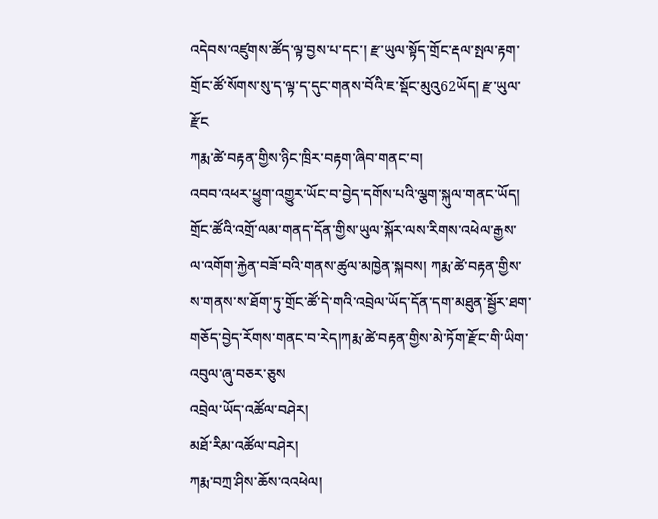འདེབས་འཛུགས་ཚོད་ལྟ་བྱས་པ་དང་། རྫ་ཡུལ་སྟོད་གྲོང་རྡལ་སྤལ་རྟག་གྲོང་ཚོ་སོགས་སུ་ད་ལྟ་ད་དུང་གནས་བོའི་ཇ་སྡོང་མུའུ62ཡོད། རྫ་ཡུལ་རྫོང
ཀརྨ་ཚེ་བརྟན་གྱིས་ཉིང་ཁྲིར་བརྟག་ཞིབ་གནང་བ།
འབབ་འཕར་ཕྱུག་འགྱུར་ཡོང་བ་བྱེད་དགོས་པའི་ལྕག་སྐུལ་གནང་ཡོད། གྲོང་ཚོའི་འགྲོ་ལམ་གནད་དོན་གྱིས་ཡུལ་སྐོར་ལས་རིགས་འཕེལ་རྒྱས་ལ་འགོག་རྐྱེན་བཟོ་བའི་གནས་ཚུལ་མཁྱེན་སྐབས། ཀརྨ་ཚེ་བརྟན་གྱིས་ས་གནས་ས་ཐོག་ཏུ་གྲོང་ཚོ་དེ་གའི་འབྲེལ་ཡོད་དོན་དག་མཐུན་སྦྱོར་ཐག་གཅོད་བྱེད་རོགས་གནང་བ་རེད།ཀརྨ་ཚེ་བརྟན་གྱིས་མེ་ཏོག་རྫོང་གི་ཡིག་འབུལ་ཞུ་བཅར་ཅུས
འབྲེལ་ཡོད་འཚོལ་བཤེར།
མཐོ་རིམ་འཚོལ་བཤེར།
ཀརྨ་བཀྲ་ཤིས་ཆོས་འའཕེལ།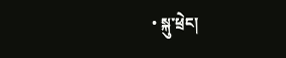• སྐུ་ཕྲེང།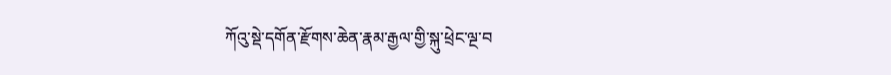ཀོའུ་སྡེ་དགོན་རྫོགས་ཆེན་རྣམ་རྒྱལ་གྱི་སྐུ་ཕྲེང་ལྔ་བ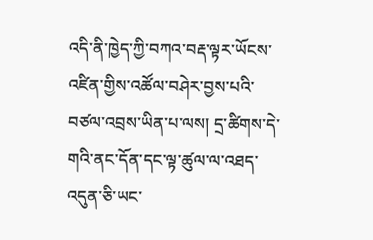འདི་ནི་ཁྱེད་ཀྱི་བཀའ་བརྡ་ལྟར་ཡོངས་འཛིན་གྱིས་འཚོལ་བཤེར་བྱས་པའི་བཙལ་འབྲས་ཡིན་པ་ལས། དྲ་ཚིགས་དེ་གའི་ནང་དོན་དང་ལྟ་ཚུལ་ལ་འཐད་འདུན་ཅི་ཡང་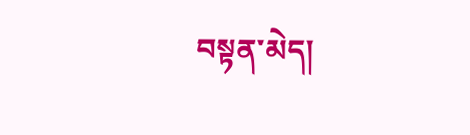བསྟན་མེད།